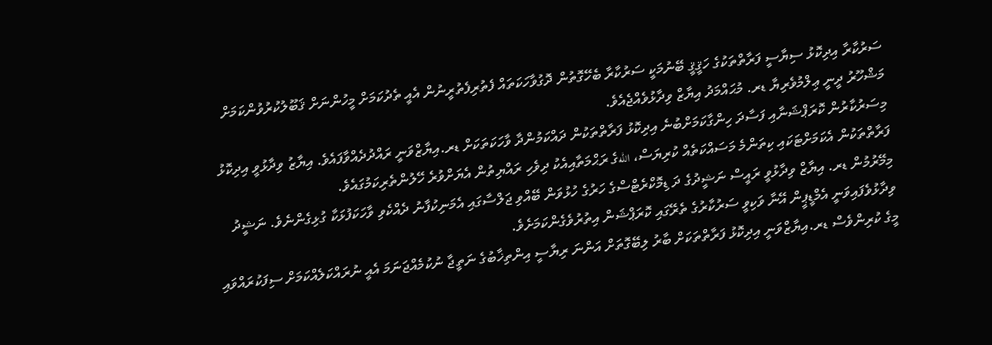ސަރުކާރާ އިދިކޮޅު ސިޔާސީ ފަރާތްތަކުގެ ހަޤީޤީ ބޭނުމަކީ ސަރުކާރާ ބެހޭގޮތުން ދޮގުވާހަކަތައް ފެތުރިފެތުރީނުން އެއީ ތެދުކަމަށް މީހުންނަށް ޤަބޫލުކުރުވުންކަމަށް މަޝްހޫރު ދީނީ ޢިލްމުވެރިޔާ ޑރ. މުޙައްމަދު އިޔާޒް ވިދާޅުވެއްޖެއެވެ.
މިސަރުކާރުން ކޮރަޕްޝަނާއި ފަސާދަ ހިންގާކަމަށްބުނެ އިދިކޮޅު ފަރާތްތަކުން ދައްކަމުންދާ ވާހަކަތަކަށް ޑރ.އިޔާޒްވަނީ ރައްދުދެއްވާފައެވެ. އިޔާޒު ވިދާޅުވީ އިދިކޮޅު ފަރާތްތަކުން އެކަމަށްޓަކައި ކިތަންމެ މަސައްކަތެއް ކުރިޔަސް، اللهގެ ރަޙްމަތާއިއެކު ދިވެހި ރައްޔިތުން އެޔަށްވުރެ ހޭލުންތެރިކަމުގައެވެ.
މިމޭރުމުން ޑރ. އިޔާޒް ވިދާޅުވީ ރައީސް ނަޝީދުގެ ދަ ޑިމޮކްރެޓްސްގެ ހަރުގެ ހުޅުވަން ބޭއްވި ޖަލްސާގައި އެމަނިކުފާނު ދެއްކެވި ވާހަކަފުޅަކާ ގުޅިގެންނެވެ. ނަޝީދު ވިދާޅުވެފައިވަނީ އެމްޑީޕީން އޭނާ ވަކިވީ ސަރުކާރުގެ ތެރޭގައި ކޮރަޕްޝަން އިތުރުވެގެންކަމަށެވެ.
މީގެ ކުރިންވެސް ޑރ.އިޔާޒްވަނީ އިދިކޮޅު ފަރާތްތަކަށް ބާރު ލިބޭގޮތަށް އަންނަ ރިޔާސީ އިންތިޚާބުގެ ނަތީޖާ ނުކުމެއްޖަނަމަ އެއީ ނުރައްކަލެއްކަމަށް ސިފަކުރައްވައި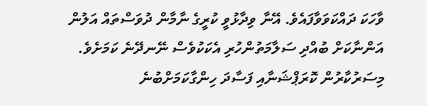ވާހަކަ ދައްކަވަވާފައެވެ. އޭނާ ވިދާޅުވީ ކުރީގެ ނާމާން ދުވަސްތައް އަލުން އަންނާކަށް ބުއްދި ސަލާމަތުންހުރި އެކަކުވެސް ނޭނދޭނެ ކަމަށެވެ.
މިސަރުކާރުން ކޮރަޕްޝަނާއި ފަސާދަ ހިންގާކަމަށްބުނެ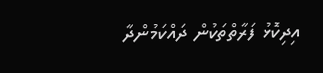އިދިކޮޅު ފަރާތްތަކުން ދައްކަމުންދާ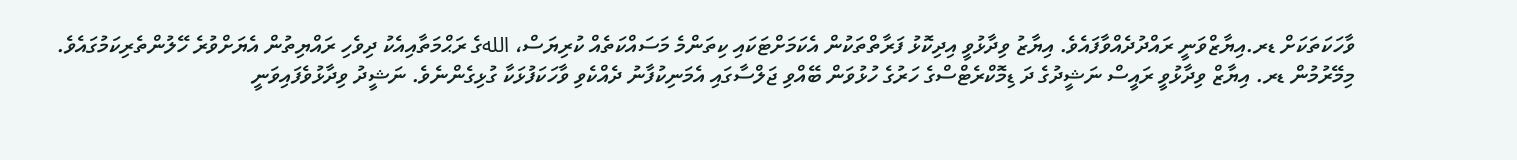ވާހަކަތަކަށް ޑރ.އިޔާޒްވަނީ ރައްދުދެއްވާފައެވެ. އިޔާޒު ވިދާޅުވީ އިދިކޮޅު ފަރާތްތަކުން އެކަމަށްޓަކައި ކިތަންމެ މަސައްކަތެއް ކުރިޔަސް، اللهގެ ރަޙްމަތާއިއެކު ދިވެހި ރައްޔިތުން އެޔަށްވުރެ ހޭލުންތެރިކަމުގައެވެ.
މިމޭރުމުން ޑރ. އިޔާޒް ވިދާޅުވީ ރައީސް ނަޝީދުގެ ދަ ޑިމޮކްރެޓްސްގެ ހަރުގެ ހުޅުވަން ބޭއްވި ޖަލްސާގައި އެމަނިކުފާނު ދެއްކެވި ވާހަކަފުޅަކާ ގުޅިގެންނެވެ. ނަޝީދު ވިދާޅުވެފައިވަނީ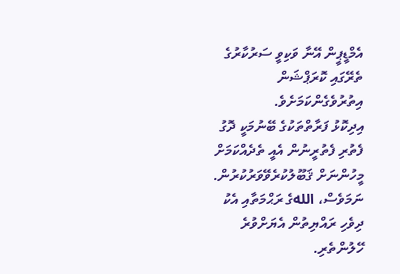އެމްޑީޕީން އޭނާ ވަކިވީ ސަރުކާރުގެ ތެރޭގައި ކޮރަޕްޝަން އިތުރުވެގެންކަމަށެވެ.
އިދިކޮޅު ފަރާތްތަކުގެ ބޭނުމަކީ ދޮގު ފެތުރި ފެތުރީނުން އެއީ ތެދެއްކަމަށް މީހުންނަށް ޤަބޫލުކުރެވޭވަރުކުރުން. ނަމަވެސް، اللهގެ ރަޙްމަތާއި އެކު ދިވެހި ރައްޔިތުން އެޔަށްވުރެ ހޭލުންތެރި.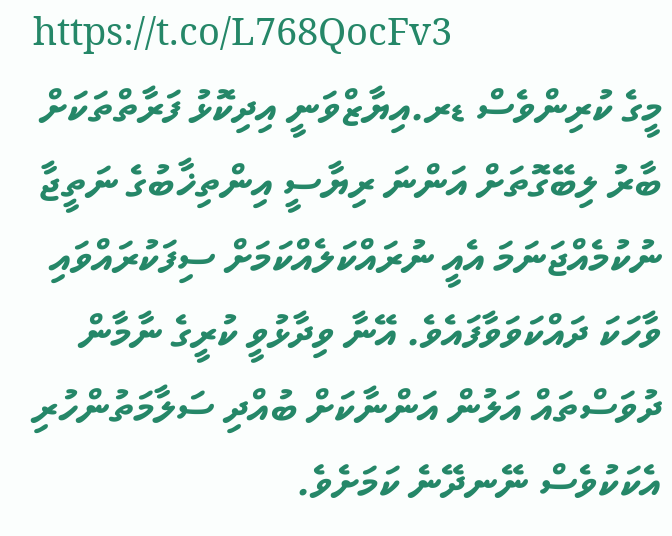https://t.co/L768QocFv3
މީގެ ކުރިންވެސް ޑރ.އިޔާޒްވަނީ އިދިކޮޅު ފަރާތްތަކަށް ބާރު ލިބޭގޮތަށް އަންނަ ރިޔާސީ އިންތިޚާބުގެ ނަތީޖާ ނުކުމެއްޖަނަމަ އެއީ ނުރައްކަލެއްކަމަށް ސިފަކުރައްވައި ވާހަކަ ދައްކަވަވާފައެވެ. އޭނާ ވިދާޅުވީ ކުރީގެ ނާމާން ދުވަސްތައް އަލުން އަންނާކަށް ބުއްދި ސަލާމަތުންހުރި އެކަކުވެސް ނޭނދޭނެ ކަމަށެވެ.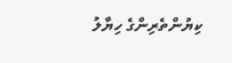ކިޔުންތެރިންގެ ހިޔާލު